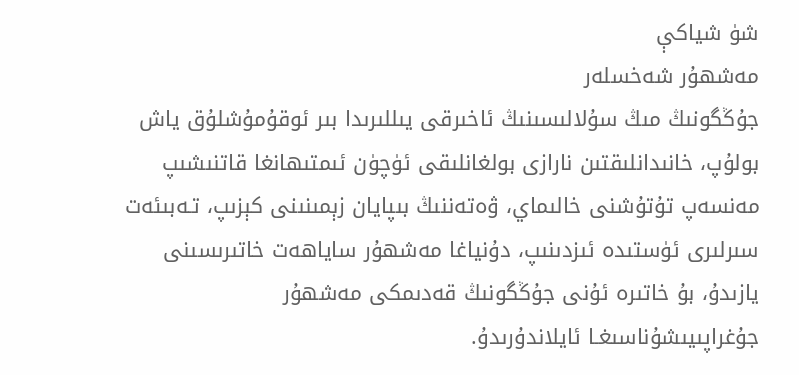شۈ شياكې
مەشھۇر شەخسلەر
جۇڭگونىڭ مىڭ سۇلالىسىنىڭ ئاخىرقى يىللىرىدا بىر ئوقۇمۇشلۇق ياش بولۇپ، خانىدانلىقتىن نارازى بولغانلىقى ئۈچۈن ئىمتىھانغا قاتنىشىپ مەنسەپ تۇتۇشنى خالىماي، ۋەتەننىڭ بىپايان زېمىنىنى كېزىپ، تـەبىئەت سىرلىرى ئۈستىدە ئىزدىنىپ، دۇنياغا مەشھۇر ساياھەت خاتىرىسىنى يازىدۇ، بۇ خاتىرە ئۇنى جۇڭگونىڭ قەدىمكى مەشھۇر جۇغراپىيىشۇناسىغـا ئايلاندۇرىدۇ.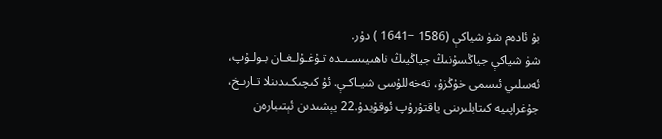بۇ ئادەم شۈ شياكې (1586 −1641 ) دۇر.
شۈ شياكې جياڭسۇنىڭ جياڭيىڭ ناھىيىسـىـدە تـۇغـۇلـغـان بـولـۇپ، ئەسلىي ئىسمى خۇڭزۇ، تەخەللۇسى شيـاكـې. ئۇ كىچىكـىدىنلا تـارىـخ، جۇغراپىيە كىتابلىرىنى ياقتۇرۇپ ئوقۇيدۇ.22 يېشىدىن ئېتىبارەن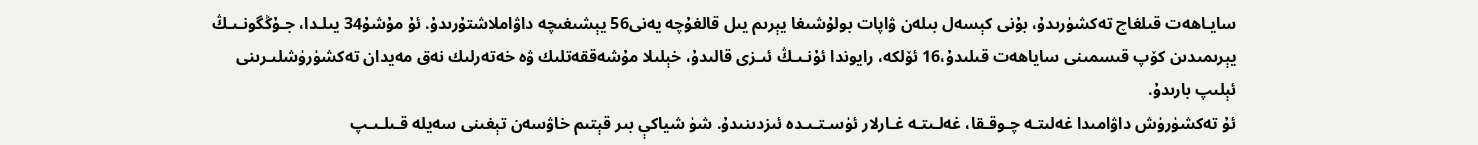سايـاھەت قىلغاچ تەكشۈرىدۇ، بۇنى كېسەل بىلەن ۋاپات بولۇشىغا يېرىم يىل قالغۇچە يەنى56 يېشىغىچە داۋاملاشتۇرىدۇ. ئۇ مۇشۇ34 يىلـدا، جـۇڭگونـىـڭ يېرىمىدىن كۆپ قىسمىنى ساياھەت قىلىدۇ،16 ئۆلكە، رايوندا ئۇنـىـڭ ئىـزى قالىدۇ، خېلىلا مۇشەققەتلىك ۋە خەتەرلىك نەق مەيدان تەكشۈرۈشلىـرىنى ئېلىپ بارىدۇ.
ئۇ تەكشۈرۈش داۋامىدا غەلىتـە چـوقـقا، غەلـىتـە غـارلار ئۈسـتـىـدە ئىزدىنىدۇ. شۈ شياكې بىر قېتىم خاۋسەن تېغىنى سەيلە قـىلـىـپ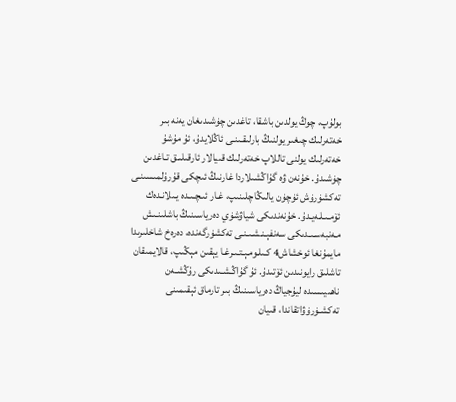بولۇپ، چوڭ يولدىن باشقا، تاغدىن چۈشىدىغان يەنە بىر خەتەرلىك چىغىر يولنىڭ بارلىقـىنـى ئاڭلايدۇ، ئۇ مۇشۇ خەتەرلىك يولنى تاللاپ خەتەرلىك قىيالار ئارقىلىـق تـاغدىن چۈشىدۇ. خۇنەن ۋە گۇاڭشىلاردا غارنىڭ ئىچكى قۇرۇلمىسىنـى تەكشۈرۈش ئۈچۈن يالىڭاچلىنىپ، غـار ئىـچـىـدە يـىلانـدەك ئۆمـىـلـەيـدۇ. خۇنەندىكى شياۋشۈي دەرياسىنىڭ باشلىنـىش مـەنبەسـىـدىكى سەنفېـنـشـىـنـى تەكشۈرگەندە، دەرەخ شاخلىرىدا مايمۇنغا ئوخشاش4 كـىلـومـېـتـىـرغـا يېقىن مېڭىپ، قالايمىقان تاشلىق رايونىدىن ئۆتىدۇ. ئۇ گۇاڭـشـىدىكى رۇڭشـەن ناھىيىسىدە ليۇجياڭ دەرياسىنىڭ بىر تارماق ئېقىمىنى تەكشـۈرۈۋاتقاندا، قىيان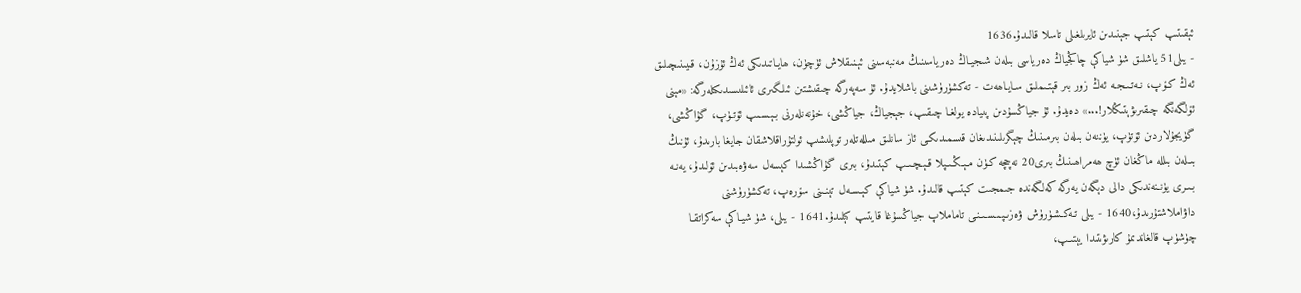ئېقىتىپ كېتىپ جېنىدىن ئايرىلغىلى تاسلا قالىدۇ.1636
- يىلى51 ياشلىق شۈ شياكې چاڭجياڭ دەرياسى بىلەن شىجيـاڭ دەرياسىنىڭ مەنبەسىنى ئېـنىقلاش ئۈچۈن، ھايـاتىدىكى ئەڭ ئۇزۇن، قىيىنىچىلىق ئەڭ كـۆپ، نـەتـىـجـە ئەڭ زور بىر قېتـىملىق سـايـاھەت - تەكشۈرۈشىنى باشلايدۇ. ئۇ سەپەرگە چىقىشتىن ئىلگىرى ئائىلىسىدىكىلەرگە: «مېنى ئۆلگەنگە چىقىرىۋېتىڭلار!...» دەيدۇ. ئۇ جياڭسۇدىن پىيادە يولغـا چىقىپ، جېجياڭ، جياڭشى، خۇنەنلەرنى بـېـسـىپ ئۆتـۈپ، گۇاڭشى، گۈيجۇلاردىن ئۆتۈپ، يۈننەن بىلەن بىرمىنىڭ چېگرىلىنىدىغان قىسمىدىكـى ئاز سانلىق مىللەتلەر توپلىشىپ ئولتۇراقلاشقان جايغا بارىدۇ، ئۇنىڭ بىـلەن بىللە ماڭغان ئۈچ ھەمراھىنىڭ بىرى20 نەچچە كـۈن مـېـڭـىـپلا قـېـچـىـپ كېتىدۇ، بىرى گۇاڭشىدا كېسەل سەۋەبىدىن ئۆلىدۇ، يەنـە بـىـرى يۈنـنەندىكى دالى دېگەن يەرگە كەلگەندە جىمجىت كېتىپ قالىدۇ. شۈ شياكې كېـسـەل تېنـىنى سۆرەپ، تەكشۈرۈشنى داۋاملاشتۇرىدۇ،1640 - يىلى تـەكـشـۈرۈش ۋەزىـپـىـسـىـنـى تاماملاپ جياڭسۇغا قايتىپ كېلىدۇ.1641 - يىلى، شۈ شيـاكې سەكراتقـا چۈشۈپ قالغاندىمۇ كارىۋىتىدا يېتىـپ،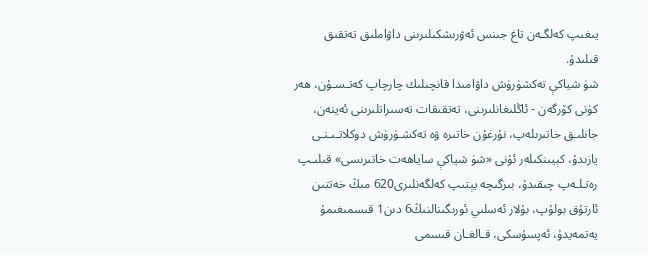يىغىپ كەلگـەن تاغ جىنس ئەۋرىشكىلىرىنى داۋاملىق تەتقىق قىلىدۇ.
شۈ شياكې تەكشۈرۈش داۋامىدا قانچىلىك چارچاپ كەتـسـۇن، ھەر كۈنى كۆرگەن - ئاڭلىغانلىرىنى، تەتقىقات تەسىراتلىرىنى ئەينەن، جانلىـق خاتىرىلەپ، نۇرغۇن خاتىرە ۋە تەكشـۈرۈش دوكلاتـىـنـى يازىدۇ، كېيىنكىلەر ئۇنى «شۈ شياكې ساياھەت خاتىرىسى» قىلىـپ رەتـلـەپ چىقىدۇ، بىزگىچە يېتىپ كەلگەنلىرى620 مىڭ خەتتىن ئارتۇق بولۇپ، بۇلار ئەسلىي ئورىگىنالنىڭ6 دىن1 قىسمىغىمۇ يەتمەيدۇ، ئەپسۇسكى، قـالغـان قىسمى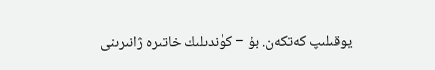يوقىلىپ كەتكەن. بۇ − كۈندىلىك خاتىرە ژانىرىنى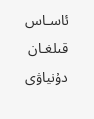ئاسـاس قىلغـان دۇنياۋى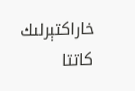خاراكتېرلىك كاتتا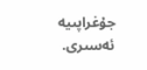جۇغراپىيە ئەسىرى.